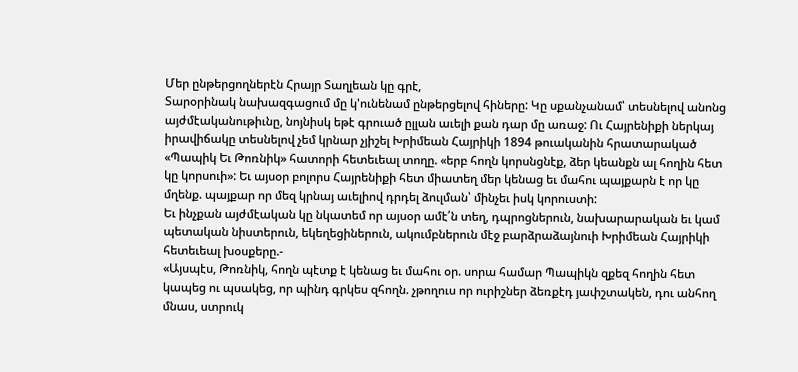Մեր ընթերցողներէն Հրայր Տաղլեան կը գրէ,
Տարօրինակ նախազգացում մը կ'ունենամ ընթերցելով հիները: Կը սքանչանամ՝ տեսնելով անոնց այժմէականութիւնը, նոյնիսկ եթէ գրուած ըլլան աւելի քան դար մը առաջ: Ու Հայրենիքի ներկայ իրավիճակը տեսնելով չեմ կրնար չյիշել Խրիմեան Հայրիկի 1894 թուականին հրատարակած «Պապիկ Եւ Թոռնիկ» հատորի հետեւեալ տողը. «երբ հողն կորսնցնէք, ձեր կեանքն ալ հողին հետ կը կորսուի»: Եւ այսօր բոլորս Հայրենիքի հետ միատեղ մեր կենաց եւ մահու պայքարն է որ կը մղենք. պայքար որ մեզ կրնայ աւելիով դրդել ձուլման՝ մինչեւ իսկ կորուստի:
Եւ ինչքան այժմէական կը նկատեմ որ այսօր ամէ՛ն տեղ, դպրոցներուն, նախարարական եւ կամ պետական նիստերուն, եկեղեցիներուն, ակումբներուն մէջ բարձրաձայնուի Խրիմեան Հայրիկի հետեւեալ խօսքերը.-
«Այսպէս, Թոռնիկ, հողն պէտք է կենաց եւ մահու օր. սորա համար Պապիկն զքեզ հողին հետ կապեց ու պսակեց, որ պինդ գրկես զհողն. չթողուս որ ուրիշներ ձեռքէդ յափշտակեն, դու անհող մնաս, ստրուկ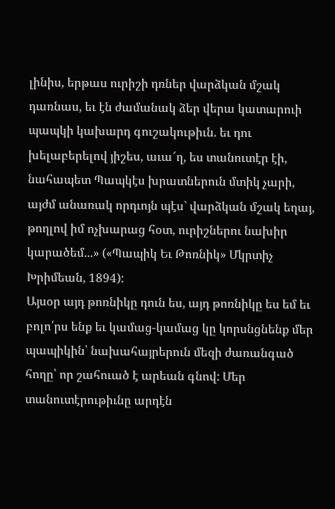լինիս, երթաս ուրիշի դռներ վարձկան մշակ դառնաս, եւ էն ժամանակ ձեր վերա կատարուի պապկի կախարդ գուշակութիւն. եւ դու խելաբերելով յիշես, աւա՜ղ, ես տանուտէր էի, նահապետ Պապկէս խրատներուն մտիկ չարի, այժմ անառակ որդւոյն պէս` վարձկան մշակ եղայ, թողլով իմ ոչխարաց հօտ, ուրիշներու նախիր կարածեմ...» («Պապիկ Եւ Թոռնիկ» Մկրտիչ Խրիմեան, 1894):
Այսօր այդ թոռնիկը դուն ես, այդ թոռնիկը ես եմ եւ բոլո՛րս ենք եւ կամաց-կամաց կը կորսնցնենք մեր պապիկին՝ նախահայրերուն մեզի ժառանգած հողը՝ որ շահուած է արեան գնով: Մեր տանուտէրութիւնը արդէն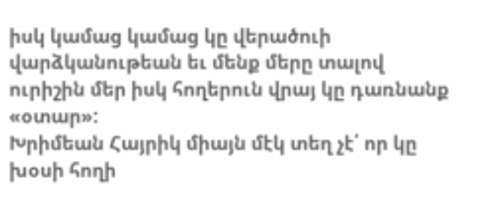իսկ կամաց կամաց կը վերածուի վարձկանութեան եւ մենք մերը տալով ուրիշին մեր իսկ հողերուն վրայ կը դառնանք «օտար»:
Խրիմեան Հայրիկ միայն մէկ տեղ չէ՛ որ կը խօսի հողի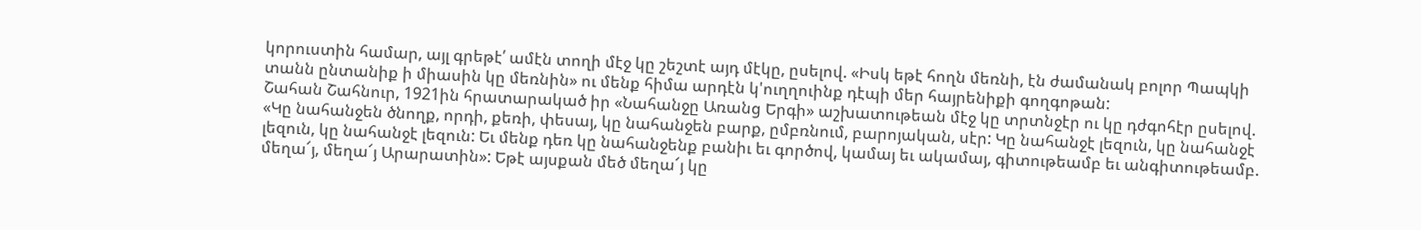կորուստին համար, այլ գրեթէ՛ ամէն տողի մէջ կը շեշտէ այդ մէկը, ըսելով. «Իսկ եթէ հողն մեռնի, էն ժամանակ բոլոր Պապկի տանն ընտանիք ի միասին կը մեռնին» ու մենք հիմա արդէն կ'ուղղուինք դէպի մեր հայրենիքի գողգոթան:
Շահան Շահնուր, 1921ին հրատարակած իր «Նահանջը Առանց Երգի» աշխատութեան մէջ կը տրտնջէր ու կը դժգոհէր ըսելով. «Կը նահանջեն ծնողք, որդի, քեռի, փեսայ, կը նահանջեն բարք, ըմբռնում, բարոյական, սէր: Կը նահանջէ լեզուն, կը նահանջէ լեզուն, կը նահանջէ լեզուն: Եւ մենք դեռ կը նահանջենք բանիւ եւ գործով, կամայ եւ ակամայ, գիտութեամբ եւ անգիտութեամբ. մեղա՜յ, մեղա՜յ Արարատին»: Եթէ այսքան մեծ մեղա՜յ կը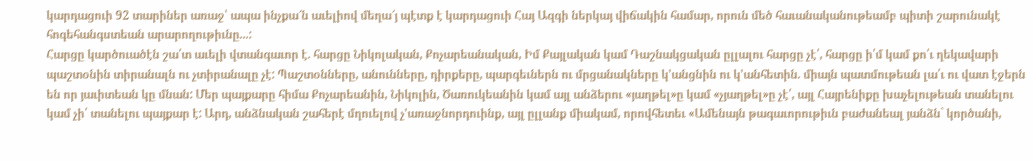կարդացուի 92 տարիներ առաջ՝ ապա ինչքա՜ն աւելիով մեղա՜յ պէտք է կարդացուի Հայ Ազգի ներկայ վիճակին համար, որուն մեծ հաւանականութեամբ պիտի շարունակէ հոգեհանգստեան արարողութիւնը...:
Հարցը կարծուածէն շա՛տ աւելի վտանգաւոր է. հարցը Նիկոլական, Քոչարեանական, Իմ Քայլական կամ Դաշնակցական ըլլալու հարցը չէ՛, հարցը ի՛մ կամ քո՛ւ ղեկավարի պաշտօնին տիրանալն ու չտիրանալը չէ: Պաշտօնները, անունները, դիրքերը, պարգեւներն ու մրցանակները կ'անցնին ու կ'անհետին. միայն պատմութեան լա՛ւ ու վատ էջերն են որ յաւիտեան կը մնան: Մեր պայքարը հիմա Քոչարեանին, Նիկոլին, Ծառուկեանին կամ այլ անձերու «յաղթել»ը կամ «չյաղթել»ը չէ՛, այլ Հայրենիքը խաչելութեան տանելու կամ չի՛ տանելու պայքար է: Արդ, անձնական շահերէ մղուելով չ'առաջնորդուինք, այլ ըլլանք միակամ, որովհետեւ «Ամենայն թագաւորութիւն բաժանեալ յանձն` կործանի,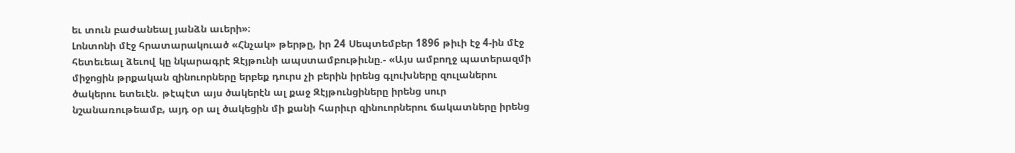եւ տուն բաժանեալ յանձն աւերի»։
Լոնտոնի մէջ հրատարակուած «Հնչակ» թերթը, իր 24 Սեպտեմբեր 1896 թիւի էջ 4-ին մէջ հետեւեալ ձեւով կը նկարագրէ Զէյթունի ապստամբութիւնը.- «Այս ամբողջ պատերազմի միջոցին թրքական զինուորները երբեք դուրս չի բերին իրենց գլուխները զուլաներու ծակերու ետեւէն. թէպէտ այս ծակերէն ալ քաջ Զէյթունցիները իրենց սուր նշանառութեամբ, այդ օր ալ ծակեցին մի քանի հարիւր զինուորներու ճակատները իրենց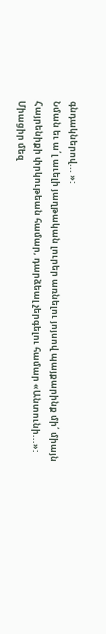գնդակներով... »:
Նման եւ ա՛լ աւելի յաղթական լուրեր առնելու յոյսով պայքարինք մի՛ միայն Հայրենիքի փրկութեան համար, դարձեալ չերգելու համար «Անտունի...»:
Միացիր մեզ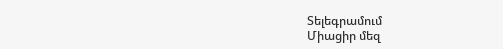Տելեգրամում
Միացիր մեզ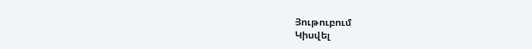Յութուբում
Կիսվել